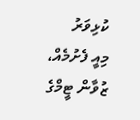ކުޅިވަރު
މިއީ ފެށުމެއް، ޒުވާން ޓީމްގެ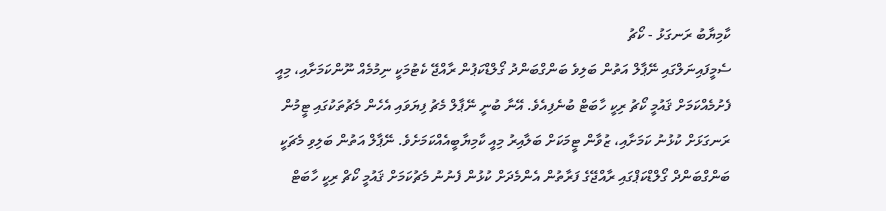ކާމިޔާބު ރަނގަޅު - ކޯޗު
ސެމީފައިނަލްގައި ނޭޕާލް އަތުން ބަލިވެ ބަންގްބަންދު ގޯލްޑްކަޕުން ރާއްޖޭ ކެޓުމަކީ ނިމުމެއް ނޫންކަމަށާއި، މިއީ ފެށުމެއްކަމަށް ޤައުމީ ކޯޗު ރިކީ ހާބަޓް ބުނެފިއެވެ. އޭނާ ބުނީ ނޭޕާލް މެޗު ފިޔަވައި އެހެން މެޗުތަކުގައި ޓީމުން ރަނގަޅަށް ކުޅުނު ކަމަށާއި، ޒުވާން ޓީމަކަށް ބަލާއިރު މިއީ ކާމިޔާބީއެއްކަމަށެވެ. ނޭޕާލް އަތުން ބަލިވި މެޗަކީ ބަންގްބަންދް ގޯލްޑްކަޕްގައި ރާއްޖޭގެ ފަރާތުން އެންމެދަށް ކުޅުން ފެނުނު މެޗުކަމަށް ޤައުމީ ކޯޗް ރިކީ ހާބަޓް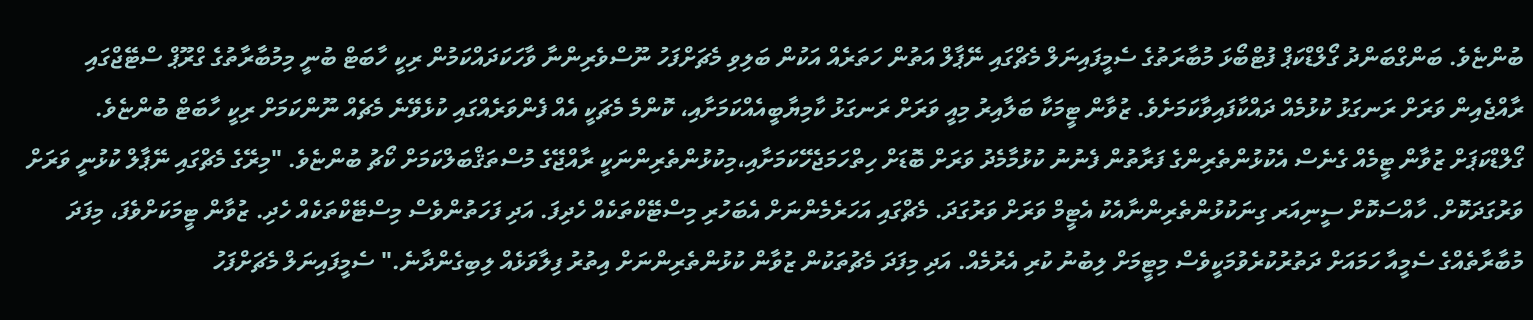ބުންޏެވެ. ބަންގްބަންދު ގޯލްޑްކަޕް ފުޓްބޯޅަ މުބާރަތުގެ ސެމީފައިނަލް މެޗްގައި ނޭޕާލް އަތުން ހަތަރެއް އަކުން ބަލިވި މެޗަށްފަހު ނޫސްވެރިންނާ ވާހަކަދައްކަމުން ރިކީ ހާބަޓް ބުނީ މިމުބާރާތުގެ ގްރޫޕް ސްޓޭޖްގައި ރާއްޖެއިން ވަރަށް ރަނގަޅު ކުޅުމެއް ދައްކާފައިވާކަމަށެވެ. ޒުވާން ޓީމަކާ ބަލާއިރު މިއީ ވަރަށް ރަނގަޅު ކާމިޔާބީއެއްކަމަށާއި، ކޮންމެ މެޗަކީ އެއް ފެންވަރެއްގައި ކުޅެވޭނެ މެޗެއް ނޫންކަމަށް ރިކީ ހާބަޓް ބުންޏެވެ. ގޯލްޑްކަޕަށް ޒުވާން ޓީމެއް ގެނެސް އެކުޅުންތެރިންގެ ފަރާތުން ފެނުނު ކުޅުމާމެދު ވަރަށް ބޮޑަށް ހިތްހަމަޖެހޭކަމަށާއި،މިކުޅުންތެރިންނަކީ ރާއްޖޭގެ މުސްތަޤްބަލްކަމަށް ކޯޗު ބުންޏެވެ. "މިރޭގެ މެޗްގައި ނޭޕާލް ކުޅުނީ ވަރަށް ވަރުގަދަކޮށް. ހާއްސަކޮށް ސީނިއަރ ގިނަކުޅުންތެރިންނާއެކު އެޓީމް ވަރަށް ވަރުގަދަ. މެޗްގައި އަހަރެމެންނަށް އެބަހުރި މިސްޓޭކްތަކެއް ހެދިފަ. އަދި ފަހަތުންވެސް މިސްޓޭކްތަކެއް ހެދި. ޒުވާން ޓީމަކަށްވެފަ، މިފަދަ މުބާރާތެއްގެ ސެމީއާ ހަމައަށް ދަތުރުކުރެވުމަކީވެސް މިޓީމަށް ލިބުނު ކުރި އެރުމެއް. އަދި މިފަދަ މެޗުތަކުން ޒުވާން ކުޅުންތެރިންނަށް އިތުރު ފިލާވަޅެއް ލިބިގެންދާނެ." ސެމީފައިނަލް މެޗަށްފަހު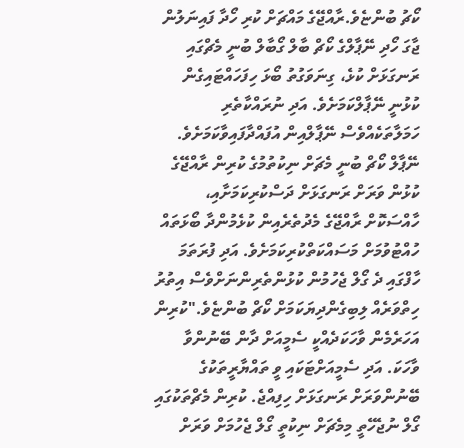ކޯޗު ބުންޏެވެ.ރާއްޖޭގެ މައްޗަށް ކުރި ހޯދާ ފައިނަލުން ޖާގަ ހޯދި ނޭޕާލްގެ ކޯޗް ބާލް ގޯބާލް ބުނީ މެޗްގައި ރަނގަޅަށް ކުޅެ، ގިނަވަގުތު ބޯޅަ ހިފަހައްޓައިގެން ކުޅުނީ ނޭޕާލްކަމަށެވެ. އަދި ނުރައްކާތެރި ހަމަލާތަކެއްވެސް ނޭޕާލްއިން އުފައްދާފައިވާކަމަށެވެ. ނޭޕާލް ކޯޗް ބުނީ މެޗަށް ނިކުތުމުގެ ކުރިން ރާއްޖޭގެ ކުޅުން ވަރަށް ރަނގަޅަށް ދަސްކުރިކަމަށާއި، ހާއްސަކޮށް ރާއްޖޭގެ މެދުތެރެއިން ކުޅެމުންދާ ބޯޅަތައް ހުއްޓުވުމަށް މަސައްކަތްކުރިކަމަށެވެ. އަދި ފުރަތަމަ ހާފްގައި ދެ ގޯލް ޖެހުމުން ކުޅުންތެރިންނަށްވެސް އިތުރު ހިތްވަރެއް ލިބިގެންދިޔަކަމަށް ކޯޗް ބުންޏެވެ."ކުރިން އަހަރެމެން ވާހަކަދެއްކީ ސެމީއަށް ދާން ބޭނުންވާ ވާހަކަ. އަދި ސެމީއަށްޓަކައި ވީ ތައްޔާރީތަކުގެ ބޭނުންވަރަށް ރަނގަޅަށް ހިފިއްޖެ. ކުރިން މެޗްތަކުގައި ގޯލް ނުޖެހޭތީ މިމެޗަށް ނިކުތީ ގޯލް ޖެހުމަށް ވަރަށް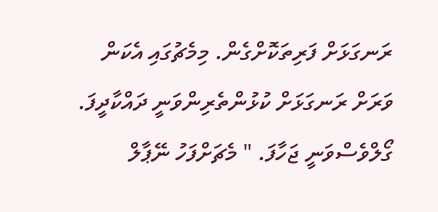ރަނގަޅަށް ފަރިތަކޮށްގެން. މިމެޗުގައި އެކަން ވަރަށް ރަނގަޅަށް ކުޅުންތެރިންވަނީ ދައްކާދީފަ. ގޯލްވެސްވަނީ ޖަހާފަ. " މެޗަށްފަހު ނޭޕާލް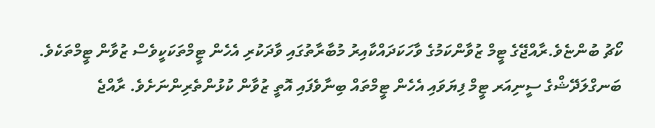ކޯޗު ބުންޏެވެ.ރާއްޖޭގެ ޓީމް ޒުވާންކަމުގެ ވާހަކަދައްކާއިރު މުބާރާތުގައި ވާދަކުރި އެހެން ޓީމްތަކަކީވެސް ޒުވާން ޓީމްތަކެވެ. ބަނގްލަދޭޝްގެ ސީނިއަރ ޓީމް ފިޔަވައި އެހެން ޓީމްތައް ބިނާވެފައި އޮތީ ޒުވާން ކުޅުންތެރިންނަށެވެ. ރާއްޖެ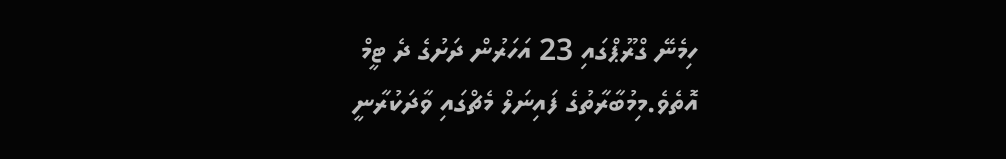ހިމެނޭ ގްރޫޕްގައި 23 އަހަރުން ދަށުގެ ދެ ޓީމް އޮތެވެ.މިމުބާރާތުގެ ފައިނަލް މެޗްގައި ވާދަކުރާނީ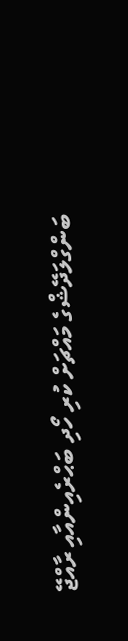ބަންގްލަދޭޝްގެ މައްޗަށް ކުރި ހޯދި ބަޙްރެއިންއާއި ރާއްޖޭ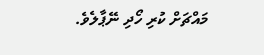މައްޗަށް ކުރި ހޯދި ނޭޕާލެވެ.